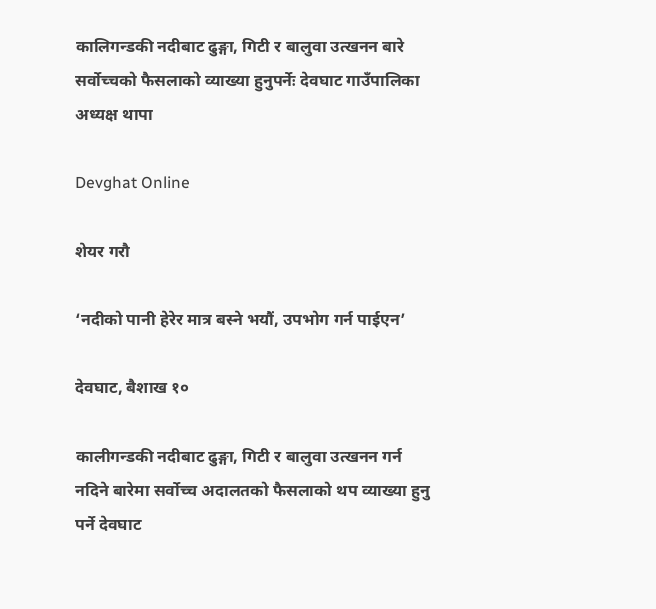कालिगन्डकी नदीबाट ढुङ्गा, गिटी र बालुवा उत्खनन बारे सर्वोच्चको फैसलाको व्याख्या हुनुपर्नेः देवघाट गाउँपालिका अध्यक्ष थापा

Devghat Online

शेयर गरौ

‘नदीको पानी हेरेर मात्र बस्ने भयौं, उपभोग गर्न पाईएन’

देवघाट, बैशाख १०

कालीगन्डकी नदीबाट ढुङ्गा, गिटी र बालुवा उत्खनन गर्न नदिने बारेमा सर्वोच्च अदालतको फैसलाको थप व्याख्या हुनु पर्ने देवघाट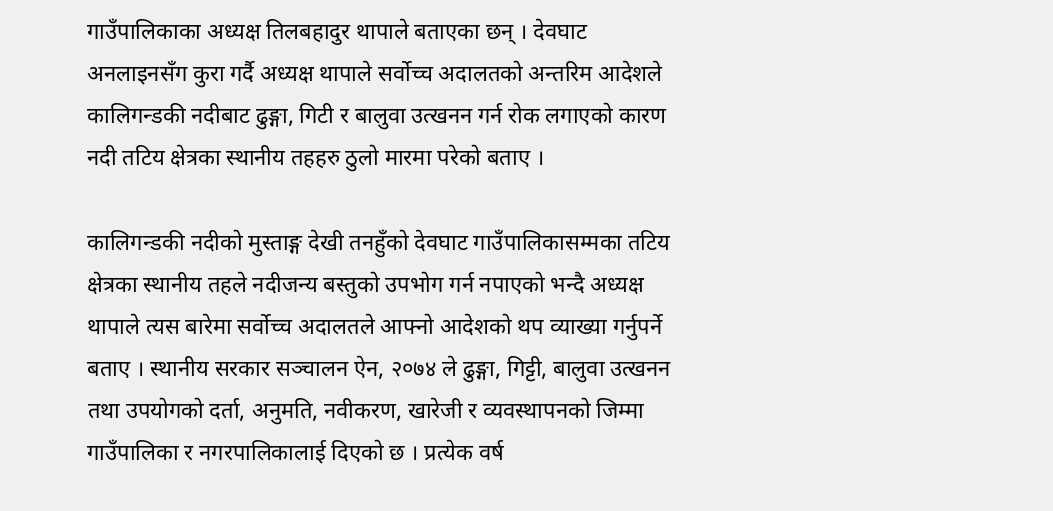गाउँपालिकाका अध्यक्ष तिलबहादुर थापाले बताएका छन् । देवघाट अनलाइनसँग कुरा गर्दै अध्यक्ष थापाले सर्वोच्च अदालतको अन्तरिम आदेशले कालिगन्डकी नदीबाट ढुङ्गा, गिटी र बालुवा उत्खनन गर्न रोक लगाएको कारण नदी तटिय क्षेत्रका स्थानीय तहहरु ठुलो मारमा परेको बताए ।

कालिगन्डकी नदीको मुस्ताङ्ग देखी तनहुँको देवघाट गाउँपालिकासम्मका तटिय क्षेत्रका स्थानीय तहले नदीजन्य बस्तुको उपभोग गर्न नपाएको भन्दै अध्यक्ष थापाले त्यस बारेमा सर्वोच्च अदालतले आफ्नो आदेशको थप व्याख्या गर्नुपर्ने बताए । स्थानीय सरकार सञ्चालन ऐन, २०७४ ले ढुङ्गा, गिट्टी, बालुवा उत्खनन तथा उपयोगको दर्ता, अनुमति, नवीकरण, खारेजी र व्यवस्थापनको जिम्मा गाउँपालिका र नगरपालिकालाई दिएको छ । प्रत्येक वर्ष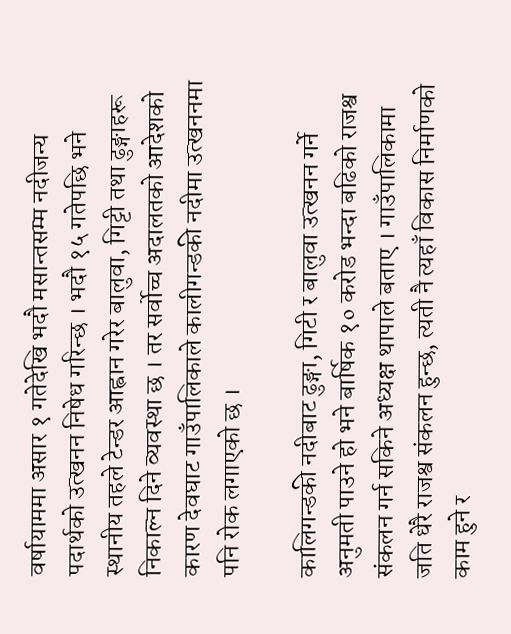वर्षायाममा असार १ गतेदेखि भदौ मसान्तसम्म नदीजन्य पदार्थको उत्खनन निषेध गरिन्छ । भदौ १५ गतेपछि भने स्थानीय तहले टेन्डर आह्वान गरेर बालुवा, गिट्टी तथा ढुङ्गाहरू निकाल्न दिने व्यवस्था छ । तर सर्वोच्च अदालतको आदेशको कारण देवघाट गाउँपालिकाले कालीगन्डकी नदीमा उत्खननमा पनि रोक लगाएको छ ।

कालिगन्डकी नदीबाट ढुङ्गा, गिटी र बालुवा उत्खनन गर्ने अनुमती पाउने हो भने बार्षिक १० करोड भन्दा बढिको राजश्व संकलन गर्न सकिने अध्यक्ष थापाले बताए । गाउँपालिकामा जति धेरै राजश्व संकलन हुन्छ, त्यती नै त्यहाँ विकास निर्माणको काम हुने र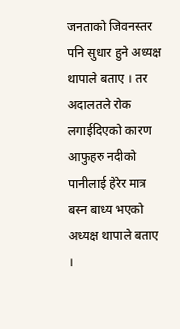जनताको जिवनस्तर पनि सुधार हुने अध्यक्ष थापाले बताए । तर अदालतले रोक लगाईदिएको कारण आफुहरु नदीको पानीलाई हेरेर मात्र बस्न बाध्य भएको अध्यक्ष थापाले बताए ।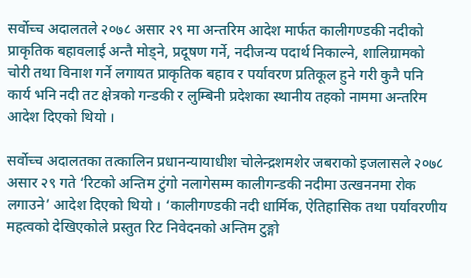सर्वोच्च अदालतले २०७८ असार २९ मा अन्तरिम आदेश मार्फत कालीगण्डकी नदीको प्राकृतिक बहावलाई अन्तै मोड्ने, प्रदूषण गर्ने, नदीजन्य पदार्थ निकाल्ने, शालिग्रामको चोरी तथा विनाश गर्ने लगायत प्राकृतिक बहाव र पर्यावरण प्रतिकूल हुने गरी कुनै पनि कार्य भनि नदी तट क्षेत्रको गन्डकी र लुम्बिनी प्रदेशका स्थानीय तहको नाममा अन्तरिम आदेश दिएको थियो ।

सर्वोच्च अदालतका तत्कालिन प्रधानन्यायाधीश चोलेन्द्रशमशेर जबराको इजलासले २०७८ असार २९ गते ‘रिटको अन्तिम टुंगो नलागेसम्म कालीगन्डकी नदीमा उत्खननमा रोक लगाउने’ आदेश दिएको थियो । ‘कालीगण्डकी नदी धार्मिक, ऐतिहासिक तथा पर्यावरणीय महत्वको देखिएकोले प्रस्तुत रिट निवेदनको अन्तिम टुङ्गो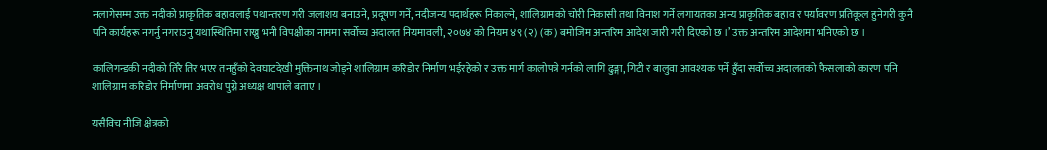नलागेसम्म उक्त नदीको प्राकृतिक बहावलाई पथान्तरण गरी जलाशय बनाउने, प्रदूषण गर्ने, नदीजन्य पदार्थहरू निकाल्ने, शालिग्रामको चोरी निकासी तथा विनाश गर्ने लगायतका अन्य प्राकृतिक बहाव र पर्यावरण प्रतिकूल हुनेगरी कुनै पनि कार्यहरू नगर्नु नगराउनु यथास्थितिमा राख्नु भनी विपक्षीका नाममा सर्वोच्च अदालत नियमावली, २०७४ को नियम ४९ (२) (क) बमोजिम अन्तरिम आदेश जारी गरी दिएको छ ।’ उक्त अन्तरिम आदेशमा भनिएको छ ।

कालिगन्डकी नदीको तिरै तिर भएर तनहुँको देवघाटदेखी मुक्तिनाथ जोड्ने शालिग्राम करिडोर निर्माण भईरहेको र उक्त मार्ग कालोपत्रे गर्नको लागि ढुङ्गा, गिटी र बालुवा आवश्यक पर्ने हुँदा सर्वोच्च अदालतको फैसलाको कारण पनि शालिग्राम करिडोर निर्माणमा अवरोध पुग्ने अध्यक्ष थापाले बताए ।

यसैविच नीजि क्षेत्रको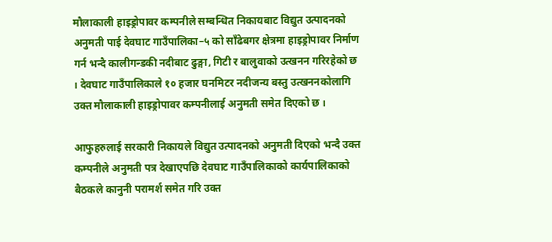मौलाकाली हाइड्रोपावर कम्पनीले सम्बन्धित निकायबाट विद्युत उत्पादनको अनुमती पाई देवघाट गाउँपालिका–५ को साँढेबगर क्षेत्रमा हाइड्रोपावर निर्माण गर्न भन्दै कालीगन्डकी नदीबाट ढुङ्गा, गिटी र बालुवाको उत्खनन गरिरहेको छ । देवघाट गाउँपालिकाले १० हजार घनमिटर नदीजन्य बस्तु उत्खननकोलागि उक्त मौलाकाली हाइड्रोपावर कम्पनीलाई अनुमती समेत दिएको छ ।

आफुहरुलाई सरकारी निकायले विद्युत उत्पादनको अनुमती दिएको भन्दै उक्त कम्पनीले अनुमती पत्र देखाएपछि देवघाट गाउँपालिकाको कार्यपालिकाको बैठकले कानुनी परामर्श समेत गरि उक्त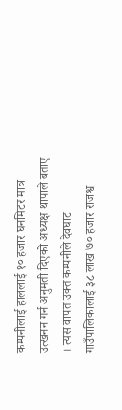कम्पनीलाई हाललाई १० हजार घनमिटर मात्र उत्खनन गर्न अनुमती दिएको अध्यक्ष थापाले बताए । त्यस वापत उक्त कम्पनीले देवघाट गाउँपालिकालाई ३८ लाख ७० हजार राजश्व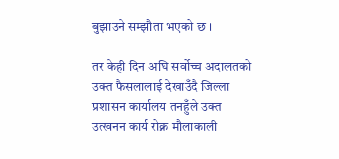बुझाउने सम्झौता भएको छ ।

तर केही दिन अघि सर्वोच्च अदालतको उक्त फैसलालाई देखाउँदै जिल्ला प्रशासन कार्यालय तनहुँले उक्त उत्खनन कार्य रोक्न मौलाकाली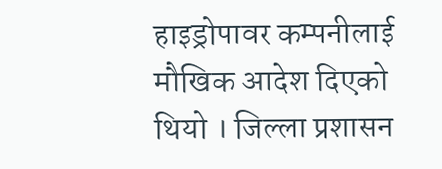हाइड्रोपावर कम्पनीलाई मौखिक आदेश दिएको थियो । जिल्ला प्रशासन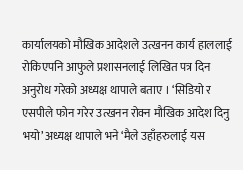कार्यालयको मौखिक आदेशले उत्खनन कार्य हाललाई रोकिएपनि आफुले प्रशासनलाई लिखित पत्र दिन अनुरोध गरेको अध्यक्ष थापाले बताए । ‘सिडियो र एसपीले फोन गरेर उत्खनन रोक्न मौखिक आदेश दिनु भयो’ अध्यक्ष थापाले भने ‘मैले उहाँहरुलाई यस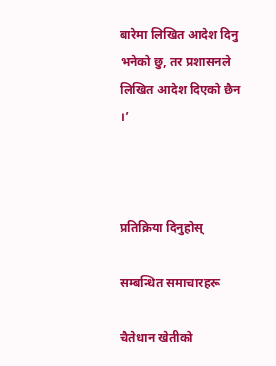बारेमा लिखित आदेश दिनु भनेको छु, तर प्रशासनले लिखित आदेश दिएको छैन ।’



प्रतिक्रिया दिनुहोस्

सम्बन्धित समाचारहरू

चैतेधान खेतीको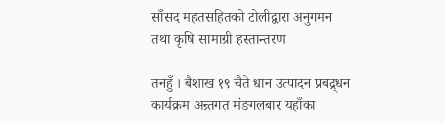साँसद महतसहितको टोलीद्वारा अनुगमन तथा कृषि सामाग्री हस्तान्तरण

तनहुँ । बैशाख १९ चैते धान उत्पादन प्रबद्र्धन कार्यक्रम अन्र्तगत मंङगलबार यहाँका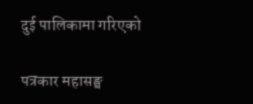दुई पालिकामा गरिएको

पत्रकार महासङ्घ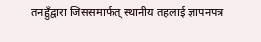तनहुँद्वारा जिससमार्फत् स्थानीय तहलाई ज्ञापनपत्र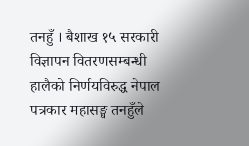तनहुँ । बैशाख १५ सरकारी विज्ञापन वितरणसम्बन्धी हालैको निर्णयविरुद्ध नेपाल पत्रकार महासङ्घ तनहुँले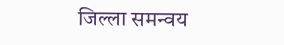जिल्ला समन्वय